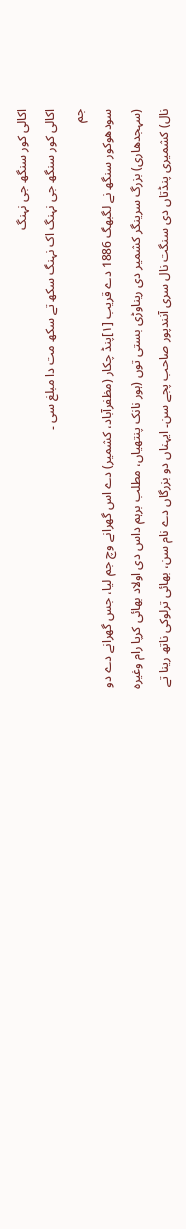اکالی کور سنگھ جی نہنگ
اکالی کور سنگھ جی نہنگ اک نہنگ سکھ تے سکھ مت دا مبلغ سی ۔
جم
سودھوکور سنگھ نے لگبھگ 1886 دے قریب [۱]پنڈ چکار (مظفرآباد، کشمیر) دے اس گھرانے وچ جم لیا، جس گھرانے دے دو (سہجدھاری) بزرگ سرینگر کشمیر دی ریناوڑی بستی توں (ہور نانک پنتھیاں، مطلب برہم داس دی اولاد بھائی کرپا رام وغیرہ نال) کشمیری پنڈتاں دی سنگت نال سری آنندپور صاحب پجے سن۔ ایہناں دو بزرگاں دے نام سن، بھائی ترلوکی ناتھ رینا تے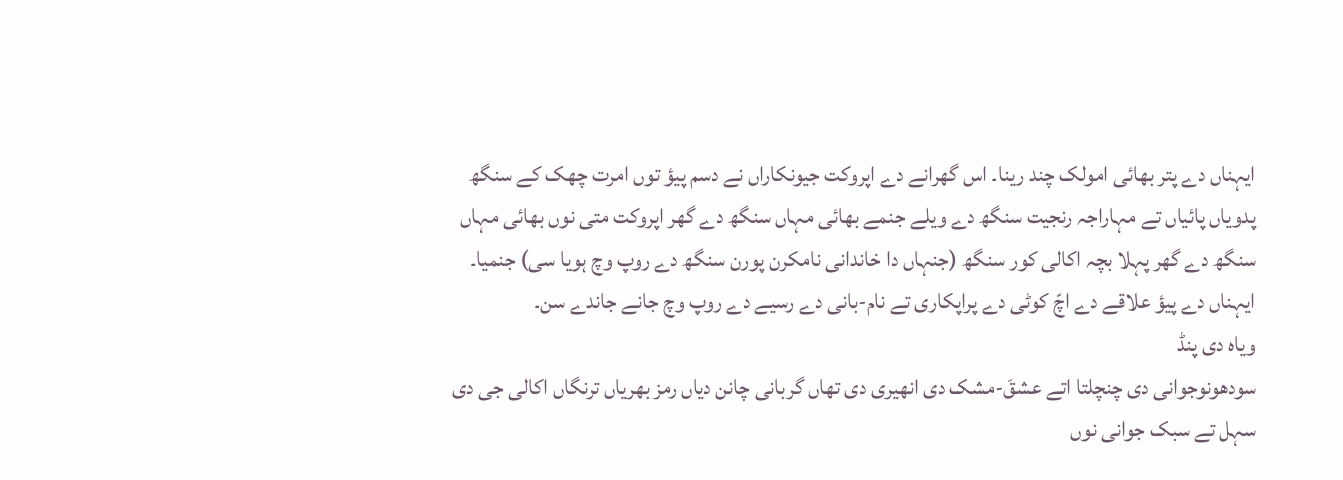ایہناں دے پتر بھائی امولک چند رینا۔ اس گھرانے دے اپروکت جیونکاراں نے دسم پیؤ توں امرت چھک کے سنگھ پدویاں پائیاں تے مہاراجہ رنجیت سنگھ دے ویلے جنمے بھائی مہاں سنگھ دے گھر اپروکت متی نوں بھائی مہاں سنگھ دے گھر پہلا بچہ اکالی کور سنگھ (جنہاں دا خاندانی نامکرن پورن سنگھ دے روپ وچ ہویا سی) جنمیا۔ ایہناں دے پیؤ علاقے دے اچّ کوٹی دے پراپکاری تے نام-بانی دے رسیے دے روپ وچ جانے جاندے سن۔
ویاہ دی پنڈ
سودھونوجوانی دی چنچلتا اتے عشقَ-مشک دی انھیری دی تھاں گربانی چانن دیاں رمز بھریاں ترنگاں اکالی جی دی سہل تے سبک جوانی نوں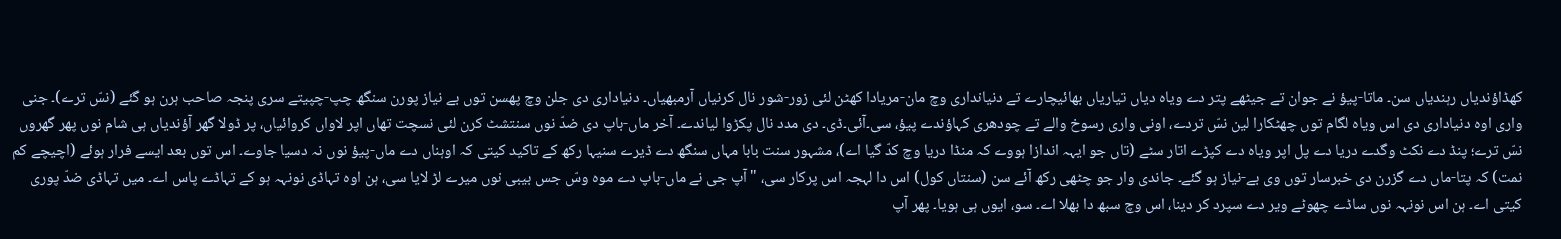کھڈاؤندیاں رہندیاں سن۔ ماتا-پیؤ نے جوان تے جیٹھے پتر دے ویاہ دیاں تیاریاں بھائیچارے تے دنیانداری وچ مان-مریادا کھٹن لئی زور-شور نال کرنیاں آرمبھیاں۔ دنیاداری دی جلن وچ پھسن توں بے نیاز پورن سنگھ چپ-چپیتے سری پنجہ صاحب ہرن ہو گئے (نسّ ترے)۔ جنی واری اوہ دنیاداری دی اس ویاہ لگام توں چھٹکارا لین نسّ تردے، اونی واری رسوخ والے تے چودھری کہاؤندے پیؤ، سی۔آئی۔ڈی۔ دی مدد نال پکڑوا لیاندے۔ آخر ماں-باپ دی ضدّ نوں سنتشٹ کرن لئی نسچت تھاں اپر لاواں کروائیاں، پر ڈولا گھر آؤندیاں ہی شام نوں پھر گھروں نسّ ترے؛ پنڈ دے نکٹ وگدے دریا دے پل اپر ویاہ دے کپڑے اتار سٹے (تاں جو ایہہ اندازا ہووے کہ منڈا دریا وچ کدّ گیا اے)، مشہور سنت بابا مہاں سنگھ دے ڈیرے سنیہا رکھ کے تاکید کیتی کہ اوہناں دے ماں-پیؤ نوں نہ دسیا جاوے۔ اس توں بعد ایسے فرار ہوئے (اچیچے کم نمت) کہ پتا-ماں دے گزرن دی خبرسار توں وی بے-نیاز ہو گئے۔ جاندی وار جو چٹھی رکھ آئے سن (سنتاں کول) اس دا لہجہ اس پرکار سی، "آپ جی نے ماں-باپ دے موہ وسّ جس بیبی نوں میرے لڑ لایا سی، ہن اوہ تہاڈی نونہہ ہو کے تہاڈے پاس اے۔ میں تہاڈی ضدّ پوری کیتی اے۔ ہن اس نونہہ نوں ساڈے چھوٹے ویر دے سپرد کر دینا، اس وچ سبھ دا بھلا اے۔ سو، ایوں ہی ہویا۔ پھر آپ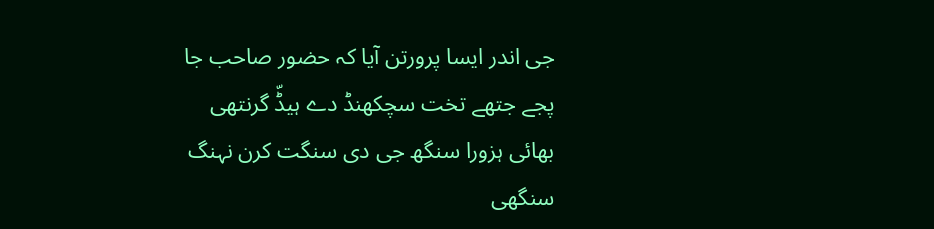جی اندر ایسا پرورتن آیا کہ حضور صاحب جا پجے جتھے تخت سچکھنڈ دے ہیڈّ گرنتھی بھائی ہزورا سنگھ جی دی سنگت کرن نہنگ سنگھی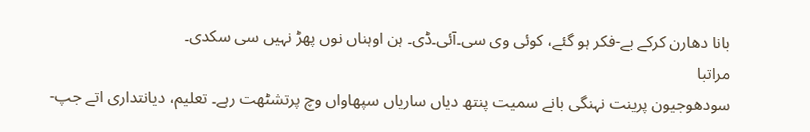بانا دھارن کرکے بے-فکر ہو گئے، کوئی وی سی۔آئی۔ڈی۔ ہن اوہناں نوں پھڑ نہیں سی سکدی۔
مراتبا
سودھوجیون پرینت نہنگی بانے سمیت پنتھ دیاں ساریاں سپھاواں وچ پرتشٹھت رہے۔ تعلیم، دیانتداری اتے جپ-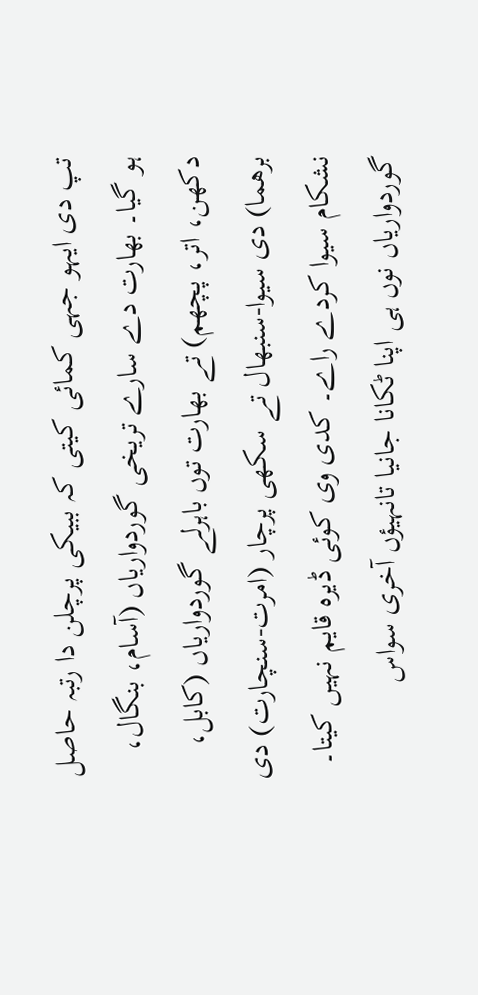تپ دی ایہو جہی کمائی کیتی کہ ببیکی پرچلن دا رتبہ حاصل ہو گیا۔ بھارت دے سارے تریخی گوردواریاں (آسام، بنگال، دکھن، اتر، پچھم) تے بھارت توں باہرلے گوردواریاں (کابل، برھما) دی سیوا-سنبھال تے سکھی پرچار (امرت-سنچارت) دی نشکام سیوا کردے راے۔ کدی وی کوئی ڈیرہ قایم نہیں کیتا۔ گوردواریاں نوں ہی اپنا ٹکانا جانیا تانہیؤں آخری سواس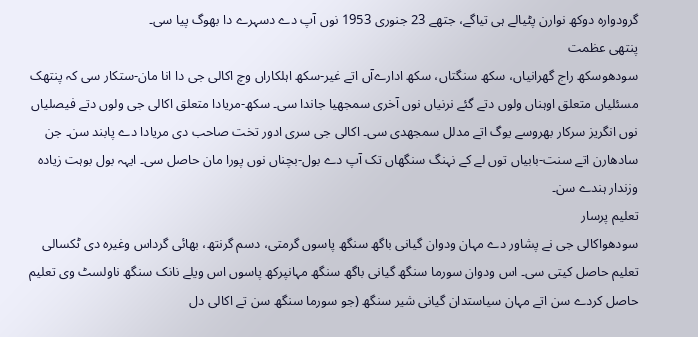گرودوارہ دوکھ نوارن پٹیالے ہی تیاگے، جتھے 23 جنوری 1953 نوں آپ دے دسہرے دا بھوگ پیا سی۔
پنتھی عظمت
سودھوسکھ راج گھرانیاں، سکھ سنگتاں، سکھ ادارےآں اتے غیر-سکھ اہلکاراں وچ اکالی جی دا انا مان-ستکار سی کہ پنتھک مسئلیاں متعلق اوہناں ولوں دتے گئے نرنیاں نوں آخری سمجھیا جاندا سی۔ سکھ-مریادا متعلق اکالی جی ولوں دتے فیصلیاں نوں انگریز سرکار بھروسے یوگ اتے مدلل سمجھدی سی۔ اکالی جی سری ادور تخت صاحب دی مریادا دے پابند سن۔ جن سادھارن اتے سنت-بابیاں توں لے کے نہنگ سنگھاں تک آپ دے بول-بچناں نوں پورا مان حاصل سی۔ ایہہ بول بوہت زیادہ وزندار ہندے سن۔
تعلیم پرسار
سودھواکالی جی نے پشاور دے مہان ودوان گیانی باگھ سنگھ پاسوں گرمتی، دسم گرنتھ، بھائی گرداس وغیرہ دی ٹکسالی تعلیم حاصل کیتی سی۔ اس ودوان سورما سنگھ گیانی باگھ سنگھ مہانپرکھ پاسوں اس ویلے نانک سنگھ ناولسٹ وی تعلیم حاصل کردے سن اتے مہان سیاستدان گیانی شیر سنگھ (جو سورما سنگھ سن تے اکالی دل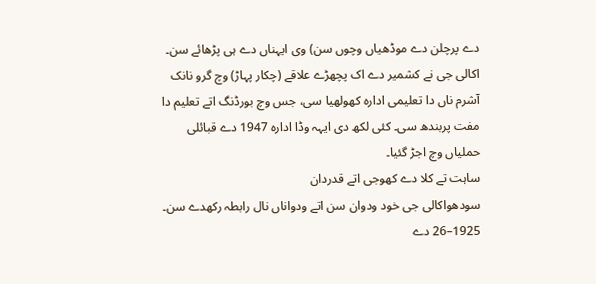دے پرچلن دے موڈھیاں وچوں سن) وی ایہناں دے ہی پڑھائے سن۔
اکالی جی نے کشمیر دے اک پچھڑے علاقے (چکار پہاڑ) وچ گرو نانک آشرم ناں دا تعلیمی ادارہ کھولھیا سی، جس وچ بورڈنگ اتے تعلیم دا مفت پربندھ سی۔ کئی لکھ دی ایہہ وڈا ادارہ 1947 دے قبائلی حملیاں وچ اجڑ گئیا۔
ساہت تے کلا دے کھوجی اتے قدردان
سودھواکالی جی خود ودوان سن اتے ودواناں نال رابطہ رکھدے سن۔ 1925–26 دے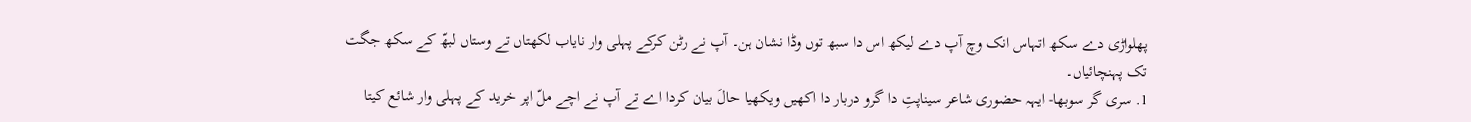پھلواڑی دے سکھ اتہاس انک وچ آپ دے لیکھ اس دا سبھ توں وڈا نشان ہن۔ آپ نے رٹن کرکے پہلی وار نایاب لکھتاں تے وستاں لبھّ کے سکھ جگت تک پہنچائیاں۔
1. سری گر سوبھا- ایہہ حضوری شاعر سیناپتِ دا گرو دربار دا اکھیں ویکھیا حالَ بیان کردا اے تے آپ نے اچے ملّ اپر خرید کے پہلی وار شائع کیتا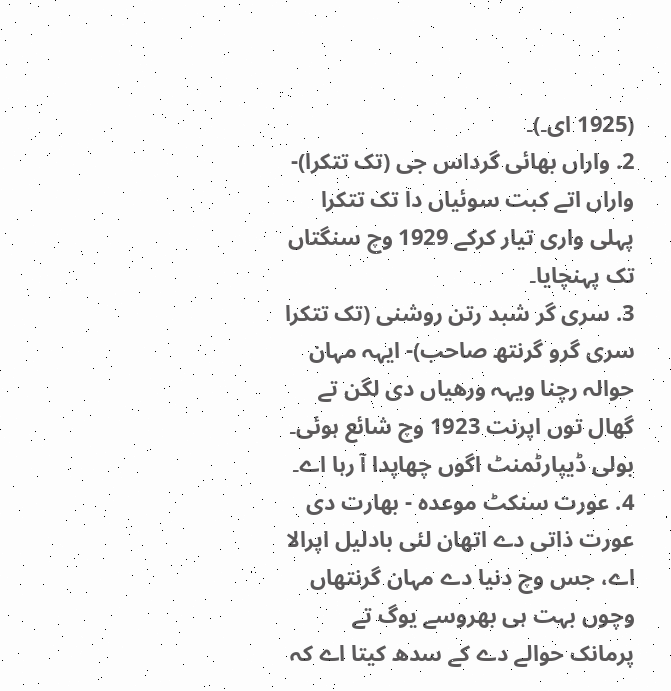(1925 ای۔)۔
2. واراں بھائی گرداس جی (تک تتکرا)- واراں اتے کبت سوئیاں دا تک تتکرا پہلی واری تیار کرکے 1929 وچ سنگتاں تک پہنچایا۔
3. سری گر شبد رتن روشنی (تک تتکرا سری گرو گرنتھ صاحب)- ایہہ مہان حوالہ رچنا ویہہ ورھیاں دی لگن تے گھال توں اپرنت 1923 وچ شائع ہوئی۔ بولی ڈیپارٹمنٹ اگوں چھاپدا آ رہا اے۔
4. عورت سنکٹ موعدہ - بھارت دی عورت ذاتی دے اتھان لئی بادلیل اپرالا اے، جس وچ دنیا دے مہان گرنتھاں وچوں بہت ہی بھروسے یوگ تے پرمانک حوالے دے کے سدھ کیتا اے کہ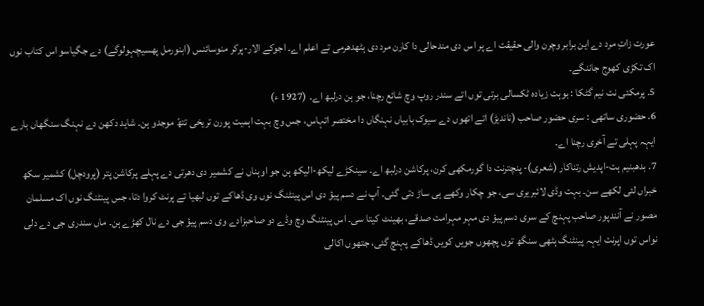عورت زاتِ مرد دے این برابر وچرن والی حقیقت اے پر اس دی مندحالی دا کارن مرد دی ہٹھدھرمی تے اعلم اے۔ اجوکے الار-پرکر منوسائنس (ابنورمل پھسیچہولوگے) دے جگیاسو اس کتاب نوں اک تکڑی کھوج جاننگے۔
5. پرمکئی نت نیم گٹکا : بوہت زیادہ ٹکسالی برتی توں اتے سندر روپ وچ شائع رچنا، جو ہن درلبھ اے۔ (1927 ء)
6. حضوری ساتھی : سری حضور صاحب (ناندیڑ) اتے اتھوں دے سیوک بابیاں نہنگاں دا مختصر اتہاس، جس وچ بہت اہمیت پورن تریخی تتھّ موجدو ہن۔ شاید دکھن دے نہنگ سنگھاں بارے ایہہ پہلی تے آخری رچنا اے۔
7. بدھبنیم ہت-اپدیش رتناکار (شعری)- پنچترنت دا گورمکھی کرن، پرکاشن درلبھ اے۔ سینکڑے لیکھ-الیکھ ہن جو اوہناں نے کشمیر دی دھرتی دے پہلے پرکاشن پتر (پرودچل) کشمیر سکھ خبراں لئی لکھے سن۔ بہت وڈی لائبریری سی، جو چکار وکھے ہی ساڑ دتی گئی۔ آپ نے دسم پیؤ دی اس پینٹنگ نوں وی ڈھاکے توں لبھیا تے پرنٹ کروا دتا، جس پینٹنگ نوں اک مسلمان مصور نے آنندپور صاحب پہنچ کے سری دسم پیؤ دی مہر مہرامت صدقے، بھینٹ کیتا سی۔ اس پینٹنگ وچ وڈے دو صاحبزادے وی دسم پیؤ جی دے نال کھڑے ہن۔ ماں سندری جی دے دلی نواس توں اپرنت ایہہ پینٹنگ ہٹھی سنگھ توں پچھوں جویں کویں ڈھاکے پہنچ گئی، جتھوں اکالی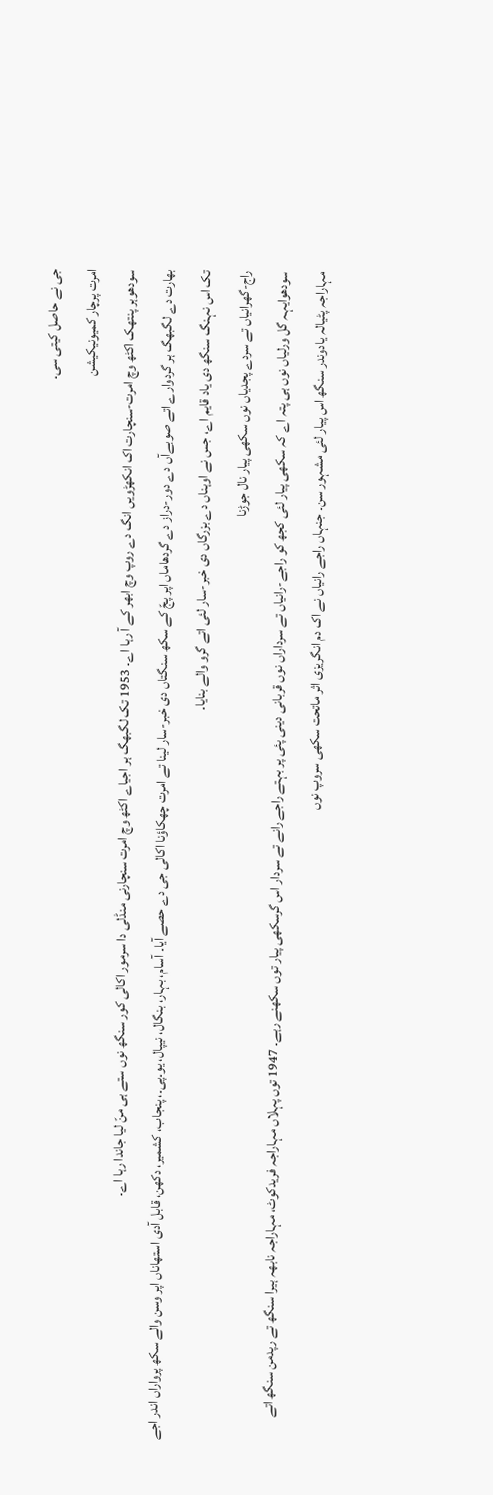جی نے حاصل کیتی سی۔
امرت پرچار کمیونیکیشن
سودھوہر پنتھک اکٹھ وچ امرت-سنچارت اک انکھڑویں انگ دے روپ وچ ابھر کے آ رہا اے۔ 1953 تک لگبھگ ہر اجیاے اکٹھ وچ امرت سنچارنی منڈلی دا سرمور اکالی کور سنگھ نوں ستے ہی منّ لیا جاندا رہا اے۔
بھارت دے لگبھگ ہر گردوارے اتے صوبےآں دے دور-دراز دے گردھاماں اپر پجّ کے سکھ سنگتاں دی خبر-سار لینا تے امرت چھکاؤنا اکالی جی دے حصے آیا۔ آسام، بہار، بنگال، نیپال، یو۔پی۔، پنجاب، کشمیر، دکھن، قابل آدی استھاناں اپر وسن والے سکھ پرواراں اندر اجے تک اس نہنگ سنگھ دی یاد قایم اے، جس نے اوہناں دے بزرگاں دی خبر-سار لئی اتے گرو والے بنایا۔
راج-گھرانیاں تے سردے پجدیاں نوں سکھی پیار نال جوڑنا
سودھوایہہ گل ورلیاں نوں ہی پتہ اے کہ سکھی پیار لئی کجھ کو راجے-رانیاں تے سرداراں نوں قربانی دینی پئی پر بہتے راجے رانے تے سردار اس گرسکھی پیار توں سکھنے رہے۔ 1947 توں پہلاں مہاراجہ فریدکوٹ، مہاراجہ نابھہ ہیرا سنگھ تے رپدمن سنگھ اتے مہاراجہ پٹیالہ یادوندر سنگھ اس پیار لئی مشہور سن۔ جنہاں راجے رانیاں نے اک دم انگریزی اثر ماتحت سکھی سروپ نوں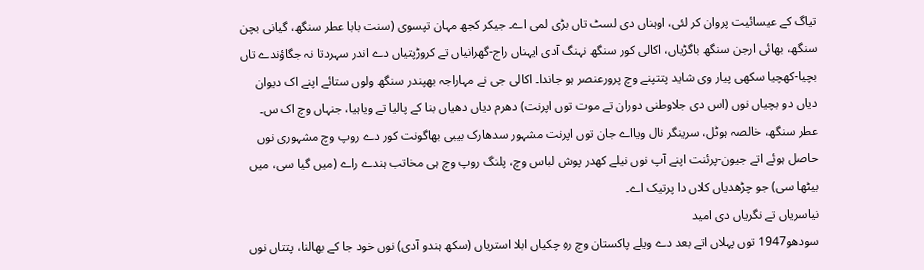تیاگ کے عیسائیت پروان کر لئی، اوہناں دی لسٹ تاں بڑی لمی اے۔ جیکر کجھ مہان تپسوی (سنت بابا عطر سنگھ، گیانی بچن سنگھ، بھائی ارجن سنگھ باگڑیاں، اکالی کور سنگھ نہنگ آدی ایہناں راج-گھرانیاں تے کروڑپتیاں دے اندر سہردتا نہ جگاؤندے تاں بچیا-کھچیا سکھی پیار وی شاید پتتپنے وچ پرورعنصر ہو جاندا۔ اکالی جی نے مہاراجہ بھپندر سنگھ ولوں ستائے اپنے اک دیوان دیاں دو بچیاں نوں (اس دی جلاوطنی دوران تے موت توں اپرنت) دھرم دیاں دھیاں بنا کے پالیا تے ویاہیا، جنہاں وچ اک س۔ عطر سنگھ، خالصہ ہوٹل، سرینگر نال ویااے جان توں اپرنت مشہور سدھارک بیبی بھاگونت کور دے روپ وچ مشہوری نوں حاصل ہوئے اتے جیون-پرئنت اپنے آپ نوں نیلے کھدر پوش لباس وچ، پلنگ روپ وچ ہی مخاتب ہندے راے (میں گیا سی، میں بیٹھا سی) جو چڑھدیاں کلاں دا پرتیک اے۔
نیاسریاں تے نگریاں دی امید
سودھو1947 توں پہلاں اتے بعد دے ویلے پاکستان وچ رہِ چکیاں ابلا استریاں (سکھ ہندو آدی) نوں خود جا کے بھالنا، پتتاں نوں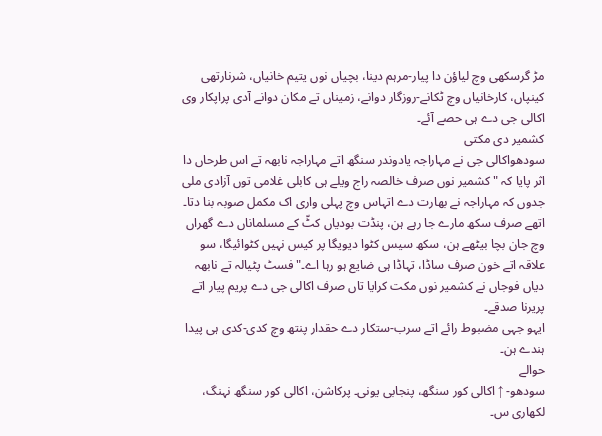مڑ گرسکھی وچ لیاؤن دا پیار-مرہم دینا، بچیاں نوں یتیم خانیاں، شرنارتھی کینپاں، کارخانیاں وچ ٹکانے-روزگار دوانے، زمیناں تے مکان دوانے آدی پراپکار وی اکالی جی دے ہی حصے آئے۔
کشمیر دی مکتی
سودھواکالی جی نے مہاراجہ یادوندر سنگھ اتے مہاراجہ نابھہ تے اس طرحاں دا اثر پایا کہ "کشمیر نوں صرف خالصہ راج ویلے ہی کابلی غلامی توں آزادی ملی جدوں کہ مہاراجہ نے بھارت دے اتہاس وچ پہلی واری اک مکمل صوبہ بنا دتا۔ اتھے صرف سکھ مارے جا رہے ہن، پنڈت بودیاں کٹّ کے مسلماناں دے گھراں وچ جان بچا بیٹھے ہن، سکھ سیس کٹوا دیویگا پر کیس نہیں کٹوائیگا، سو علاقہ اتے خون صرف ساڈا، تہاڈا ہی ضایع ہو رہا اے۔" فسٹ پٹیالہ تے نابھہ دیاں فوجاں نے کشمیر نوں مکت کرایا تاں صرف اکالی جی دے پریم پیار اتے پریرنا صدقے۔
ایہو جہی مضبوط رائے اتے سرب-ستکار دے حقدار پنتھ وچ کدی-کدی ہی پیدا ہندے ہن۔
حوالے
سودھو- ↑ اکالی کور سنگھ، پنجابی یونی۔ پرکاشن، اکالی کور سنگھ نہنگ، لکھاری س۔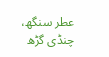عطر سنگھ، چنڈی گڑھ